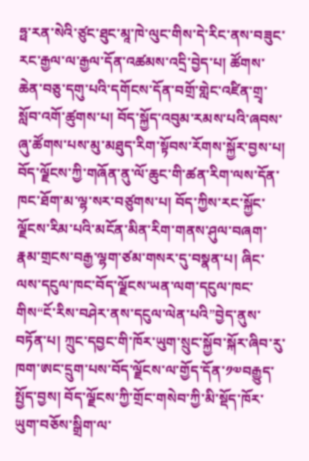ཧྥ་རན་སེའི་ཙུང་ཐུང་མཱ་ཁེ་ལུང་གིས་དེ་རིང་ནས་བཟུང་རང་རྒྱལ་ལ་རྒྱལ་དོན་འཚམས་འདྲི་བྱེད་པ། ཚོགས་ཆེན་བཅུ་དགུ་པའི་དགོངས་དོན་བགྲོ་གླེང་འཛིན་གྲྭ་སློབ་འགོ་ཚུགས་པ། བོད་སྐྱོད་འབུམ་རམས་པའི་ཞབས་ཞུ་ཚོགས་པས་མུ་མཐུད་རིག་སྟོབས་རོགས་སྐྱོར་བྱས་པ། བོད་ལྗོངས་ཀྱི་གཞོན་ནུ་ལོ་ཆུང་གི་ཚན་རིག་ལས་དོན་ཁང་ཐོག་མ་ལྷ་སར་བཙུགས་པ། བོད་ཀྱིས་རང་སྐྱོང་ལྗོངས་རིམ་པའི་མངོན་མིན་རིག་གནས་ཤུལ་བཞག་རྣམ་གྲངས་བརྒྱ་ལྷག་ཙམ་གསར་དུ་བསྣན་པ། ཞིང་ལས་དངུལ་ཁང་བོད་ལྗོངས་ཡན་ལག་དངུལ་ཁང་གིས“ངོ་རིས་བཤེར་ནས་དངུལ་ལེན་པའི”བྱེད་ནུས་བཏོན་པ། ཀྲུང་དབྱང་གི་ཁོར་ཡུག་སྲུང་སྐྱོབ་སྐོར་ཞིབ་རུ་ཁག་ཨང་དྲུག་པས་བོད་ལྗོངས་ལ་གྱོད་དོན་༡༧བརྒྱུད་སྤྱོད་བྱས། བོད་ལྗོངས་ཀྱི་གྲོང་གསེབ་ཀྱི་མི་སྡོད་ཁོར་ཡུག་བཅོས་སྒྲིག་ལ་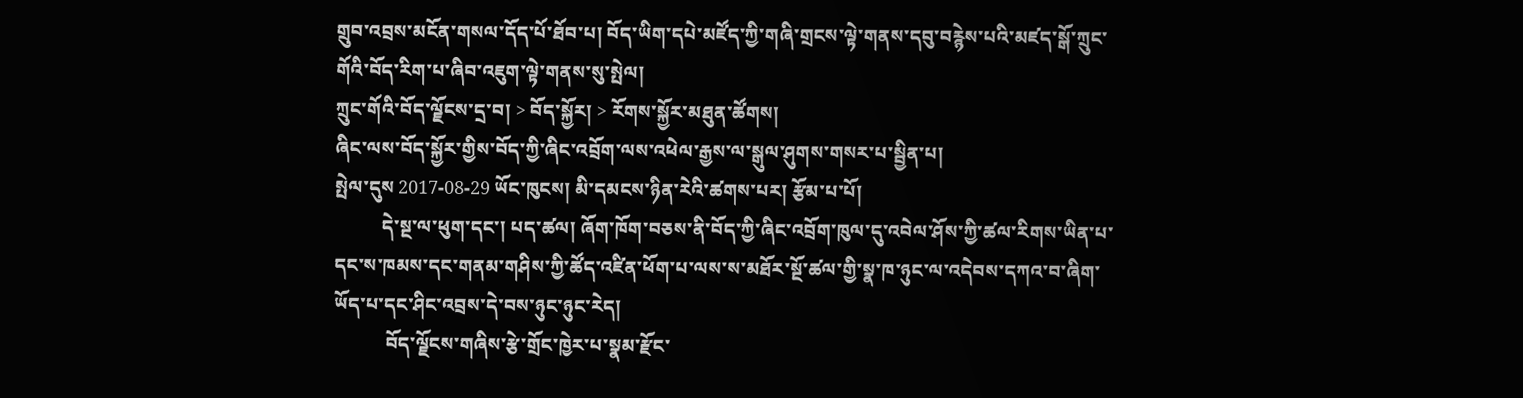གྲུབ་འབྲས་མངོན་གསལ་དོད་པོ་ཐོབ་པ། བོད་ཡིག་དཔེ་མཛོད་ཀྱི་གཞི་གྲངས་ལྟེ་གནས་དབུ་བརྙེས་པའི་མཛད་སྒོ་ཀྲུང་གོའི་བོད་རིག་པ་ཞིབ་འཇུག་ལྟེ་གནས་སུ་སྤེལ།
ཀྲུང་གོའི་བོད་ལྗོངས་དྲ་བ། > བོད་སྐྱོར། > རོགས་སྐྱོར་མཐུན་ཚོགས།
ཞིང་ལས་བོད་སྐྱོར་གྱིས་བོད་ཀྱི་ཞིང་འབྲོག་ལས་འཕེལ་རྒྱས་ལ་སྒུལ་ཤུགས་གསར་པ་སྦྱིན་པ།
སྤེལ་དུས 2017-08-29 ཡོང་ཁུངས། མི་དམངས་ཉིན་རེའི་ཚགས་པར། རྩོམ་པ་པོ།
          དེ་སྔ་ལ་ཕུག་དང་། པད་ཚལ། ཞོག་ཁོག་བཅས་ནི་བོད་ཀྱི་ཞིང་འབྲོག་ཁུལ་དུ་འབེལ་ཤོས་ཀྱི་ཚལ་རིགས་ཡིན་པ་དང་ས་ཁམས་དང་གནམ་གཤིས་ཀྱི་ཚོད་འཛིན་ཕོག་པ་ལས་ས་མཐོར་སྔོ་ཚལ་གྱི་སྣ་ཁ་ཉུང་ལ་འདེབས་དཀའ་བ་ཞིག་ཡོད་པ་དང་ཤིང་འབྲས་དེ་བས་ཉུང་ཉུང་རེད།
           བོད་ལྗོངས་གཞིས་རྩེ་གྲོང་ཁྱེར་པ་སྣམ་རྫོང་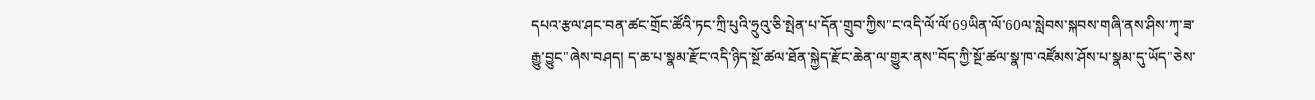དཔའ་རྩལ་ཤང་བན་ཚང་གྲོང་ཚོའི་ཏང་ཀྲི་པུའི་ཧྲུའུ་ཅི་སྤེན་པ་དོན་གྲུབ་ཀྱིས"ང་འདི་ལོ་ལོ་69ཡིན་ལོ་60ལ་སླེབས་སྐབས་གཞི་ནས་ཤིས་ཀྭ་ཟ་རྒྱུ་བྱུང"ཞེས་བཤད། ད་ཆ་པ་སྣམ་རྫོང་འདི་ཉིད་སྔོ་ཚལ་ཐོན་སྐྱེད་རྫོང་ཆེན་ལ་གྱུར་ནས"བོད་ཀྱི་སྔོ་ཚལ་སྣ་ཁ་འཛོམས་ཤོས་པ་སྣམ་དུ་ཡོད"ཅེས་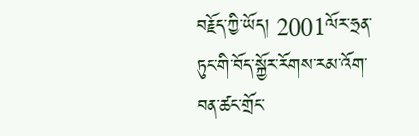བརྗོད་ཀྱི་ཡོད། 2001ལོར་ཧྲན་ཏུང་གི་བོད་སྐྱོར་རོགས་རམ་འོག་བན་ཚང་གྲོང་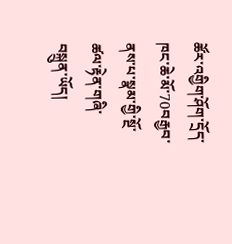ཚོར་འགྱིག་ཤོག་དྲོད་ཁང་ཆེ་མོ་70བརྒྱབ་ནས་པ་སྣམ་གྱི་སྔོ་ཚལ་རྟེན་གཞི་བསྐྲུན་ཡོད།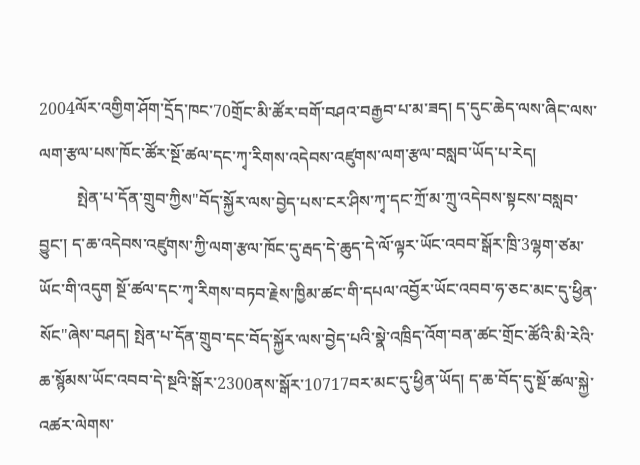2004ལོར་འགྱིག་ཤོག་དྲོད་ཁང་70གྲོང་མི་ཚོར་བགོ་བཤའ་བརྒྱབ་པ་མ་ཟད། ད་དུང་ཆེད་ལས་ཞིང་ལས་ལག་རྩལ་པས་ཁོང་ཚོར་སྔོ་ཚལ་དང་ཀྭ་རིགས་འདེབས་འཛུགས་ལག་རྩལ་བསླབ་ཡོད་པ་རེད།
         སྤེན་པ་དོན་གྲུབ་ཀྱིས"བོད་སྐྱོར་ལས་བྱེད་པས་ངར་ཤིས་ཀྭ་དང་ཀྲོ་མ་ཀྲུ་འདེབས་སྟངས་བསླབ་བྱུང་། ད་ཆ་འདེབས་འཛུགས་ཀྱི་ལག་རྩལ་ཁོང་དུ་རྦད་དེ་ཆུད་དེ་ལོ་ལྟར་ཡོང་འབབ་སྒོར་ཁྲི་3ལྷག་ཙམ་ཡོང་གི་འདུག སྔོ་ཚལ་དང་ཀྭ་རིགས་བཏབ་རྗེས་ཁྱིམ་ཚང་གི་དཔལ་འབྱོར་ཡོང་འབབ་ཧ་ཅང་མང་དུ་ཕྱིན་སོང"ཞེས་བཤད། སྤེན་པ་དོན་གྲུབ་དང་བོད་སྐྱོར་ལས་བྱེད་པའི་སྣེ་འཁྲིད་འོག་བན་ཚང་གྲོང་ཚོའི་མི་རེའི་ཆ་སྙོམས་ཡོང་འབབ་དེ་སྔའི་སྒོར་2300ནས་སྒོར་10717བར་མང་དུ་ཕྱིན་ཡོད། ད་ཆ་བོད་དུ་སྔོ་ཚལ་སྐྱེ་འཚར་ལེགས་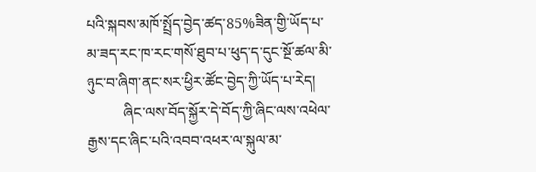པའི་སྐབས་མཁོ་སྤྲོད་བྱེད་ཚད་85%ཟིན་གྱི་ཡོད་པ་མ་ཟད་རང་ཁ་རང་གསོ་ཐུབ་པ་ཕུད་ད་དུང་སྔོ་ཚལ་མི་ཉུང་བ་ཞིག་ནང་སར་ཕྱིར་ཚོང་བྱེད་ཀྱི་ཡོད་པ་རེད།
          ཞིང་ལས་བོད་སྐྱོར་དེ་བོད་ཀྱི་ཞིང་ལས་འཕེལ་རྒྱས་དང་ཞིང་པའི་འབབ་འཕར་ལ་སྐུལ་མ་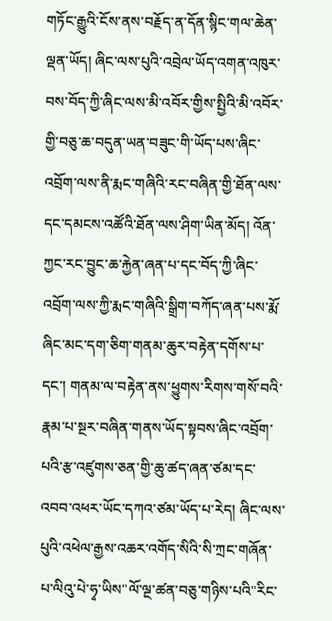གཏོང་རྒྱུའི་ངོས་ནས་བརྗོད་ན་དོན་སྙིང་གལ་ཆེན་ལྡན་ཡོད། ཞིང་ལས་པུའི་འབྲེལ་ཡོད་འགན་འཁུར་བས་བོད་ཀྱི་ཞིང་ལས་མི་འབོར་གྱིས་སྤྱིའི་མི་འབོར་གྱི་བཅུ་ཆ་བདུན་ཡན་བཟུང་གི་ཡོད་པས་ཞིང་འབྲོག་ལས་ནི་རྨང་གཞིའི་རང་བཞིན་གྱི་ཐོན་ལས་དང་དམངས་འཚོའི་ཐོན་ལས་ཤིག་ཡིན་མོད། འོན་ཀྱང་རང་བྱུང་ཆ་རྐྱེན་ཞན་པ་དང་བོད་ཀྱི་ཞིང་འབྲོག་ལས་ཀྱི་རྨང་གཞིའི་སྒྲིག་བཀོད་ཞན་པས་རྨོ་ཞིང་མང་དག་ཅིག་གནམ་ཆུར་བརྟེན་དགོས་པ་དང་། གནམ་ལ་བརྟེན་ནས་ཕྱུགས་རིགས་གསོ་བའི་རྣམ་པ་སྔར་བཞིན་གནས་ཡོད་སྟབས་ཞིང་འབྲོག་པའི་རྩ་འཛུགས་ཅན་གྱི་ཆུ་ཚད་ཞན་ཙམ་དང་འབབ་འཕར་ཡོང་དཀའ་ཙམ་ཡོད་པ་རེད། ཞིང་ལས་པུའི་འཕེལ་རྒྱས་འཆར་འགོད་སིའི་སི་ཀྲང་གཞོན་པ་ལིའུ་པེ་ཧྭ་ཡིས"ལོ་ལྔ་ཚན་བཅུ་གཉིས་པའི"རིང་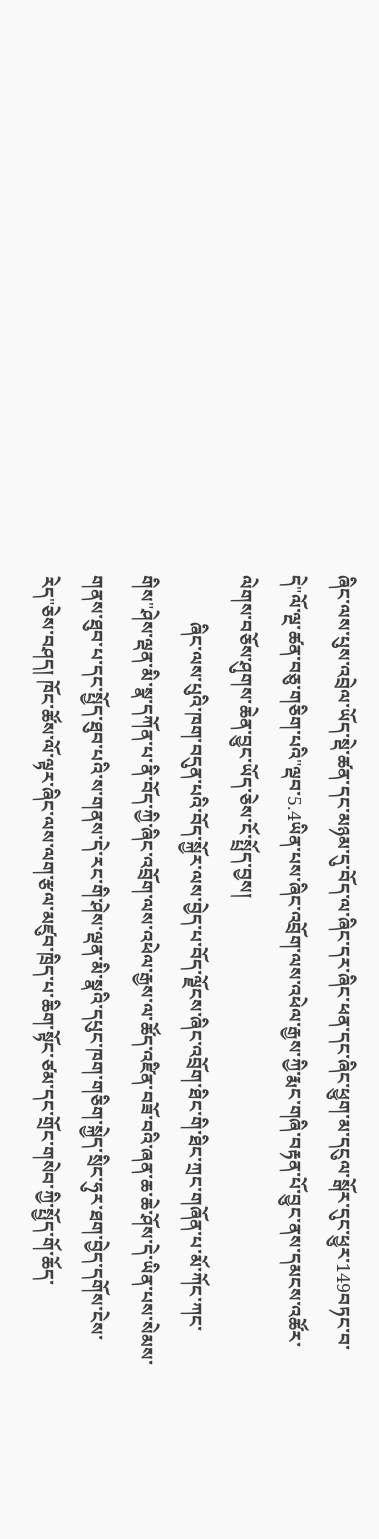ཞིང་ལས་པུས་འབྲེལ་ཡོད་སྡེ་ཚན་དང་མཉམ་དུ་བོད་ལ་ཞིང་དར་ཞིང་ཕན་དང་ཞིང་ཕྱུག་མ་དངུལ་སྒོར་དུང་ཕྱུར་149བཏང་བ་དེ"ལོ་ལྔ་ཚན་བཅུ་གཅིག་པའི"ལྡབ་5.4ཡིན་པས་ཞིང་འབྲོག་ལས་འཕེལ་རྒྱས་ཀྱི་རྨང་གཞི་བརྟན་པོ་བྱུང་ནས་དམངས་འཚོར་ལེགས་བཅོས་ཤུགས་ཆེན་བྱུང་ཡོད་ཅེས་ངོ་སྤྲོད་བྱས།
          ཞིང་ལས་པུའི་ཁག་བདུན་པའི་བོད་སྐྱོར་ལས་བྱེད་པ་བོད་ལྗོངས་ཞིང་འབྲོག་ཐིང་གི་ཐིང་ཀྲང་གཞོན་པ་མོ་ཀོང་ཀང་གིས"ཤེས་ལྡན་མི་སྣ་དཀོན་པ་ནི་བོད་ཀྱི་ཞིང་འབྲོག་ལས་འཕེལ་རྒྱས་ལ་ཚོད་འཛིན་བཟོ་བའི་ཞན་ཆ་ཆེ་ཤོས་དེ་ཡིན་པས་སེམས་གནས་ཐུབ་པ་དང་སྤྱོད་ཐུབ་པའི་ས་གནས་དེ་རང་གི་ཤེས་ལྡན་མི་སྣའི་དཔུང་ཁག་གཅིག་སྐྱེད་སྲིང་ཧུར་ཐག་བྱེད་དགོས་ངེས་རེད"ཅེས་བཤད། ཁོང་ཚོས་ལོ་ལྟར་ཞིང་ལས་ལག་རྩལ་མཛུབ་ཁྲིད་པ་ཆིག་སྟོང་ཙམ་དང་གྲོང་གསེབ་ཀྱི་སྤྱོད་གོ་ཆོད་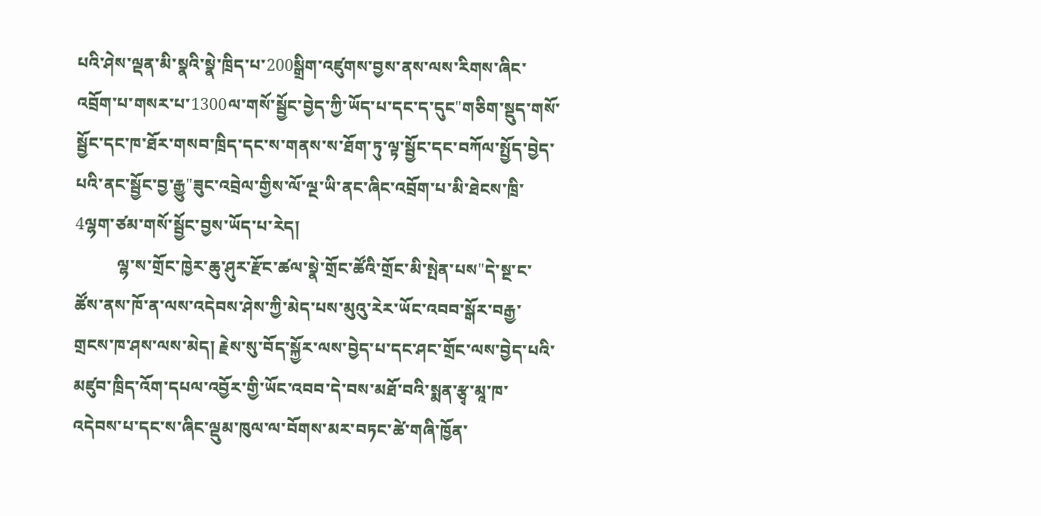པའི་ཤེས་ལྡན་མི་སྣའི་སྣེ་ཁྲིད་པ་200སྒྲིག་འཛུགས་བྱས་ནས་ལས་རིགས་ཞིང་འབྲོག་པ་གསར་པ་1300ལ་གསོ་སྦྱོང་བྱེད་ཀྱི་ཡོད་པ་དང་ད་དུང"གཅིག་སྡུད་གསོ་སྦྱོང་དང་ཁ་ཐོར་གསབ་ཁྲིད་དང་ས་གནས་ས་ཐོག་ཏུ་ལྟ་སྦྱོང་དང་བཀོལ་སྤྱོད་བྱེད་པའི་ནང་སྦྱོང་བྱ་རྒྱུ"ཟུང་འབྲེལ་གྱིས་ལོ་ལྔ་ཡི་ནང་ཞིང་འབྲོག་པ་མི་ཐེངས་ཁྲི་4ལྷག་ཙམ་གསོ་སྦྱོང་བྱས་ཡོད་པ་རེད།
          ལྷ་ས་གྲོང་ཁྱེར་ཆུ་ཤུར་རྫོང་ཚལ་སྣེ་གྲོང་ཚོའི་གྲོང་མི་སྤེན་པས"དེ་སྔ་ང་ཚོས་ནས་ཁོ་ན་ལས་འདེབས་ཤེས་ཀྱི་མེད་པས་མུའུ་རེར་ཡོང་འབབ་སྒོར་བརྒྱ་གྲངས་ཁ་ཤས་ལས་མེད། རྗེས་སུ་བོད་སྐྱོར་ལས་བྱེད་པ་དང་ཤང་གྲོང་ལས་བྱེད་པའི་མཛུབ་ཁྲིད་འོག་དཔལ་འབྱོར་གྱི་ཡོང་འབབ་དེ་བས་མཐོ་བའི་སྨན་རྩྭ་མཱ་ཁ་འདེབས་པ་དང་ས་ཞིང་ལྡུམ་ཁུལ་ལ་བོགས་མར་བཏང་ཚེ་གཞི་ཁྱོན་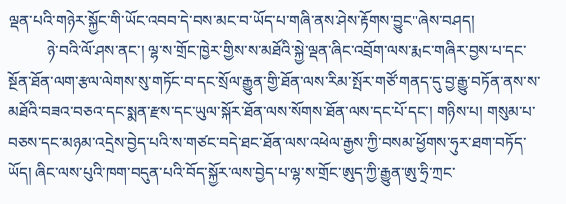ལྡན་པའི་གཉེར་སྐྱོང་གི་ཡོང་འབབ་དེ་བས་མང་བ་ཡོད་པ་གཞི་ནས་ཤེས་རྟོགས་བྱུང"ཞེས་བཤད།
          ཉེ་བའི་ལོ་ཤས་ནང་། ལྷ་ས་གྲོང་ཁྱེར་གྱིས་ས་མཐོའི་སྐྱེ་ལྡན་ཞིང་འབྲོག་ལས་རྨང་གཞིར་བྱས་པ་དང་སྔོན་ཐོན་ལག་རྩལ་ལེགས་སུ་གཏོང་བ་དང་སྲོལ་རྒྱུན་གྱི་ཐོན་ལས་རིམ་སྤོར་གཙོ་གནད་དུ་བྱ་རྒྱུ་བཏོན་ནས་ས་མཐོའི་བཟའ་བཅའ་དང་སྨན་རྫས་དང་ཡུལ་སྐོར་ཐོན་ལས་སོགས་ཐོན་ལས་དང་པོ་དང་། གཉིས་པ། གསུམ་པ་བཅས་དང་མཉམ་འདྲེས་བྱེད་པའི་ས་གཙང་བདེ་ཐང་ཐོན་ལས་འཕེལ་རྒྱས་ཀྱི་བསམ་ཕྱོགས་ཧུར་ཐག་བཏོད་ཡོད། ཞིང་ལས་པུའི་ཁག་བདུན་པའི་བོད་སྐྱོར་ལས་བྱེད་པ་ལྷ་ས་གྲོང་ཨུད་ཀྱི་རྒྱུན་ཨུ་ཧྲི་ཀྲང་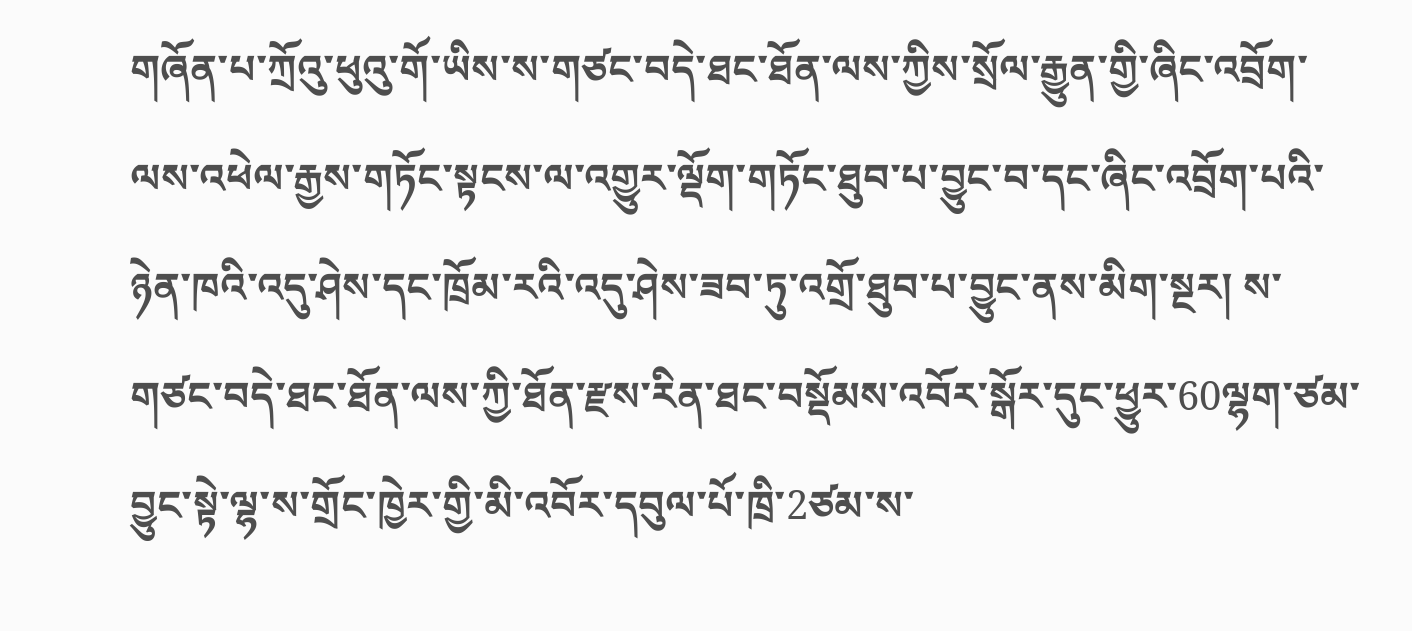གཞོན་པ་ཀྲོའུ་ཕུའུ་གོ་ཡིས་ས་གཙང་བདེ་ཐང་ཐོན་ལས་ཀྱིས་སྲོལ་རྒྱུན་གྱི་ཞིང་འབྲོག་ལས་འཕེལ་རྒྱས་གཏོང་སྟངས་ལ་འགྱུར་ལྡོག་གཏོང་ཐུབ་པ་བྱུང་བ་དང་ཞིང་འབྲོག་པའི་ཉེན་ཁའི་འདུ་ཤེས་དང་ཁྲོམ་རའི་འདུ་ཤེས་ཟབ་ཏུ་འགྲོ་ཐུབ་པ་བྱུང་ནས་མིག་སྔར། ས་གཙང་བདེ་ཐང་ཐོན་ལས་ཀྱི་ཐོན་རྫས་རིན་ཐང་བསྡོམས་འབོར་སྒོར་དུང་ཕྱུར་60ལྷག་ཙམ་བྱུང་སྟེ་ལྷ་ས་གྲོང་ཁྱེར་གྱི་མི་འབོར་དབུལ་པོ་ཁྲི་2ཙམ་ས་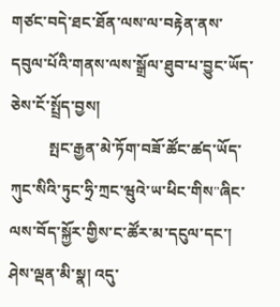གཙང་བདེ་ཐང་ཐོན་ལས་ལ་བརྟེན་ནས་དབུལ་པོའི་གནས་ལས་སྒྲོལ་ཐུབ་པ་བྱུང་ཡོད་ཅེས་ངོ་སྤྲོད་བྱས།
          སྤང་རྒྱན་མེ་ཏོག་བཟོ་ཚོང་ཚད་ཡོད་ཀུང་སིའི་ཏུང་ཧྲི་ཀྲང་ཝུའེ་ཡ་ཕིང་གིས"ཞིང་ལས་བོད་སྐྱོར་གྱིས་ང་ཚོར་མ་དངུལ་དང་། ཤེས་ལྡན་མི་སྣ། འདུ་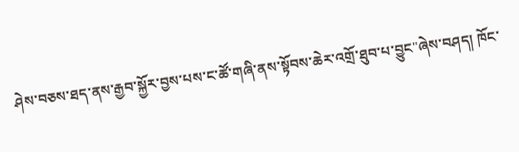ཤེས་བཅས་ཐད་ནས་རྒྱབ་སྐྱོར་བྱས་པས་ང་ཚོ་གཞི་ནས་སྟོབས་ཆེར་འགྲོ་ཐུབ་པ་བྱུང"ཞེས་བཤད། ཁོང་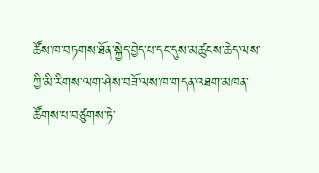ཚོས་ཁ་བཏགས་ཐོན་སྐྱེད་བྱེད་པ་དང་དུས་མཚུངས་ཆེད་ལས་ཀྱི་མི་རིགས་ལག་ཤེས་བཟོ་ལས་ཁ་གདན་འཐག་མཁན་ཚོགས་པ་བཙུགས་ཏེ་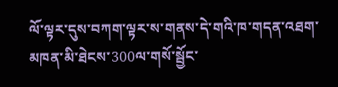ལོ་ལྟར་དུས་བཀག་ལྟར་ས་གནས་དེ་གའི་ཁ་གདན་འཐག་མཁན་མི་ཐེངས་300ལ་གསོ་སྦྱོང་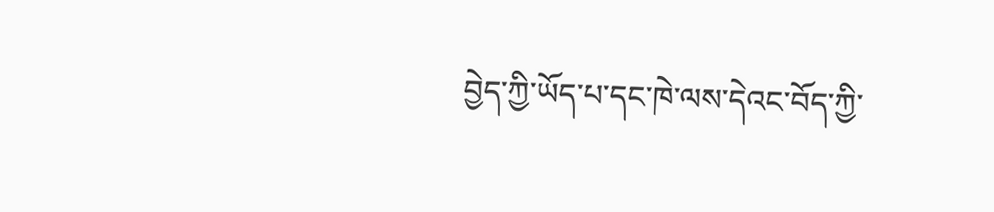བྱེད་ཀྱི་ཡོད་པ་དང་ཁེ་ལས་དེའང་བོད་ཀྱི་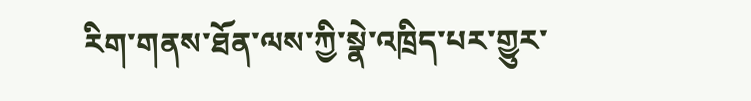རིག་གནས་ཐོན་ལས་ཀྱི་སྣེ་འཁྲིད་པར་གྱུར་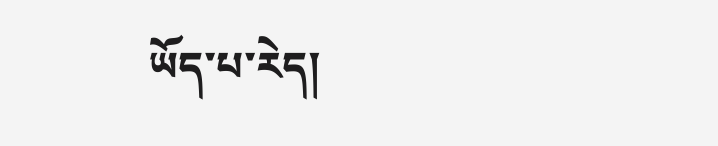ཡོད་པ་རེད།